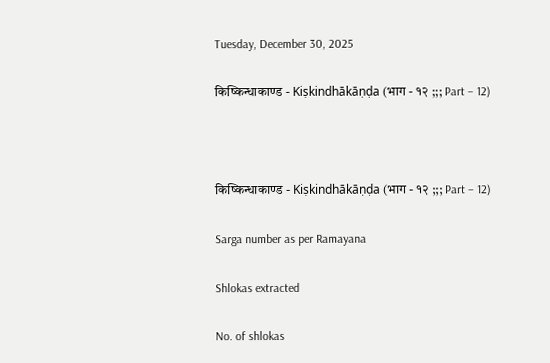Tuesday, December 30, 2025

किष्किन्धाकाण्ड - Kiṣkindhākāṇḍa (भाग - १२ ;;; Part – 12)



किष्किन्धाकाण्ड - Kiṣkindhākāṇḍa (भाग - १२ ;;; Part – 12)

Sarga number as per Ramayana

Shlokas extracted

No. of shlokas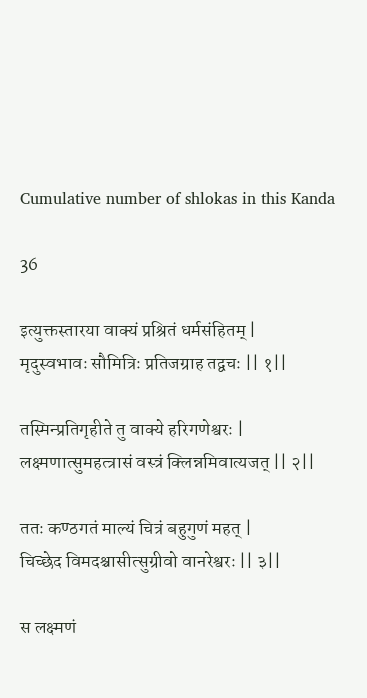Cumulative number of shlokas in this Kanda

36

इत्युक्तस्तारया वाक्यं प्रश्रितं धर्मसंहितम् |
मृदुस्वभावः सौमित्रिः प्रतिजग्राह तद्वचः || १||

तस्मिन्प्रतिगृहीते तु वाक्ये हरिगणेश्वरः |
लक्ष्मणात्सुमहत्त्रासं वस्त्रं क्लिन्नमिवात्यजत् || २||

ततः कण्ठगतं माल्यं चित्रं बहुगुणं महत् |
चिच्छेद विमदश्चासीत्सुग्रीवो वानरेश्वरः || ३||

स लक्ष्मणं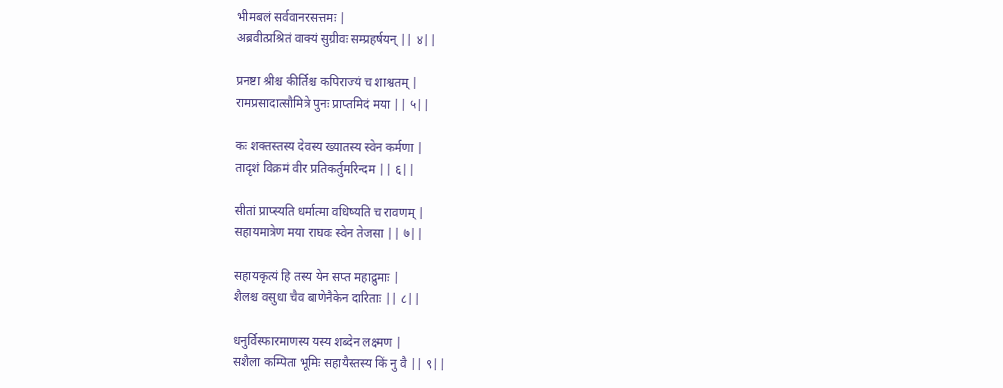भीमबलं सर्ववानरसत्तमः |
अब्रवीत्प्रश्रितं वाक्यं सुग्रीवः सम्प्रहर्षयन् || ४||

प्रनष्टा श्रीश्च कीर्तिश्च कपिराज्यं च शाश्वतम् |
रामप्रसादात्सौमित्रे पुनः प्राप्तमिदं मया || ५||

कः शक्तस्तस्य देवस्य ख्यातस्य स्वेन कर्मणा |
तादृशं विक्रमं वीर प्रतिकर्तुमरिन्दम || ६||

सीतां प्राप्स्यति धर्मात्मा वधिष्यति च रावणम् |
सहायमात्रेण मया राघवः स्वेन तेजसा || ७||

सहायकृत्यं हि तस्य येन सप्त महाद्रुमाः |
शैलश्च वसुधा चैव बाणेनैकेन दारिताः || ८||

धनुर्विस्फारमाणस्य यस्य शब्देन लक्ष्मण |
सशैला कम्पिता भूमिः सहायैस्तस्य किं नु वै || ९||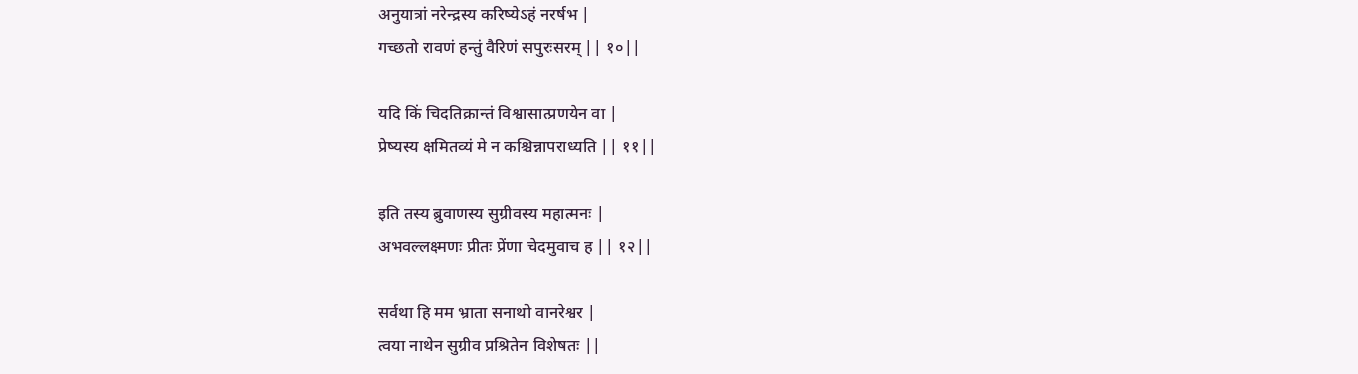अनुयात्रां नरेन्द्रस्य करिष्येऽहं नरर्षभ |
गच्छतो रावणं हन्तुं वैरिणं सपुरःसरम् || १०||

यदि किं चिदतिक्रान्तं विश्वासात्प्रणयेन वा |
प्रेष्यस्य क्षमितव्यं मे न कश्चिन्नापराध्यति || ११||

इति तस्य ब्रुवाणस्य सुग्रीवस्य महात्मनः |
अभवल्लक्ष्मणः प्रीतः प्रेंणा चेदमुवाच ह || १२||

सर्वथा हि मम भ्राता सनाथो वानरेश्वर |
त्वया नाथेन सुग्रीव प्रश्रितेन विशेषतः ||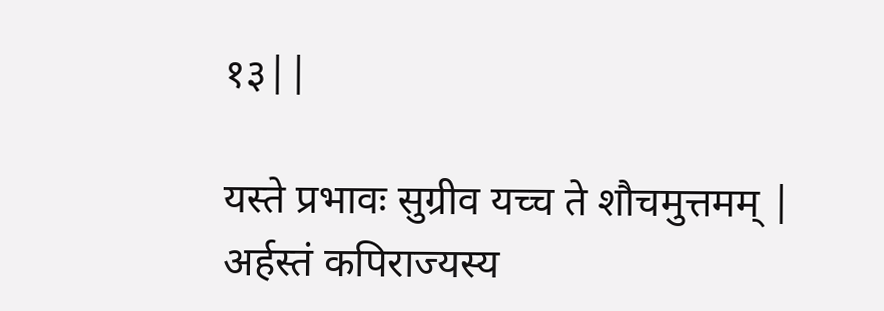१३||

यस्ते प्रभावः सुग्रीव यच्च ते शौचमुत्तमम् |
अर्हस्तं कपिराज्यस्य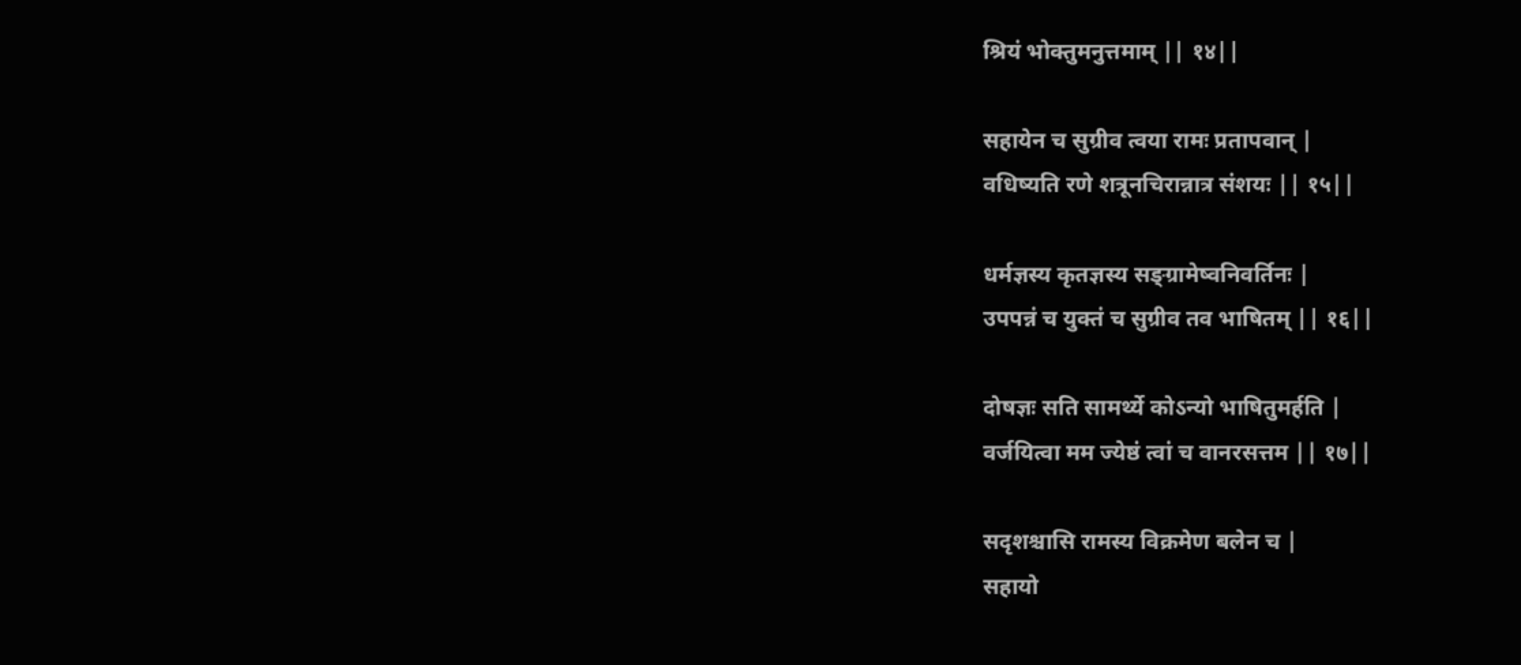श्रियं भोक्तुमनुत्तमाम् || १४||

सहायेन च सुग्रीव त्वया रामः प्रतापवान् |
वधिष्यति रणे शत्रूनचिरान्नात्र संशयः || १५||

धर्मज्ञस्य कृतज्ञस्य सङ्ग्रामेष्वनिवर्तिनः |
उपपन्नं च युक्तं च सुग्रीव तव भाषितम् || १६||

दोषज्ञः सति सामर्थ्ये कोऽन्यो भाषितुमर्हति |
वर्जयित्वा मम ज्येष्ठं त्वां च वानरसत्तम || १७||

सदृशश्चासि रामस्य विक्रमेण बलेन च |
सहायो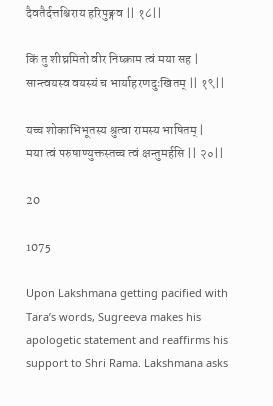दैवतैर्दत्तश्चिराय हरिपुङ्गव || १८||

किं तु शीघ्रमितो वीर निष्क्राम त्वं मया सह |
सान्त्वयस्व वयस्यं च भार्याहरणदुःखितम् || १९||

यच्च शोकाभिभूतस्य श्रुत्वा रामस्य भाषितम् |
मया त्वं परुषाण्युक्तस्तच्च त्वं क्षन्तुमर्हसि || २०||

20

1075

Upon Lakshmana getting pacified with Tara’s words, Sugreeva makes his apologetic statement and reaffirms his support to Shri Rama. Lakshmana asks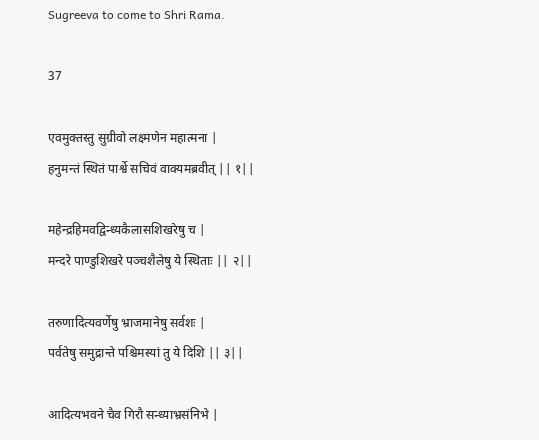Sugreeva to come to Shri Rama.

37

एवमुक्तस्तु सुग्रीवो लक्ष्मणेन महात्मना |
हनुमन्तं स्थितं पार्श्वे सचिवं वाक्यमब्रवीत् || १||

महेन्द्रहिमवद्विन्ध्यकैलासशिखरेषु च |
मन्दरे पाण्डुशिखरे पञ्चशैलेषु ये स्थिताः || २||

तरुणादित्यवर्णेषु भ्राजमानेषु सर्वशः |
पर्वतेषु समुद्रान्ते पश्चिमस्यां तु ये दिशि || ३||

आदित्यभवने चैव गिरौ सन्ध्याभ्रसंनिभे |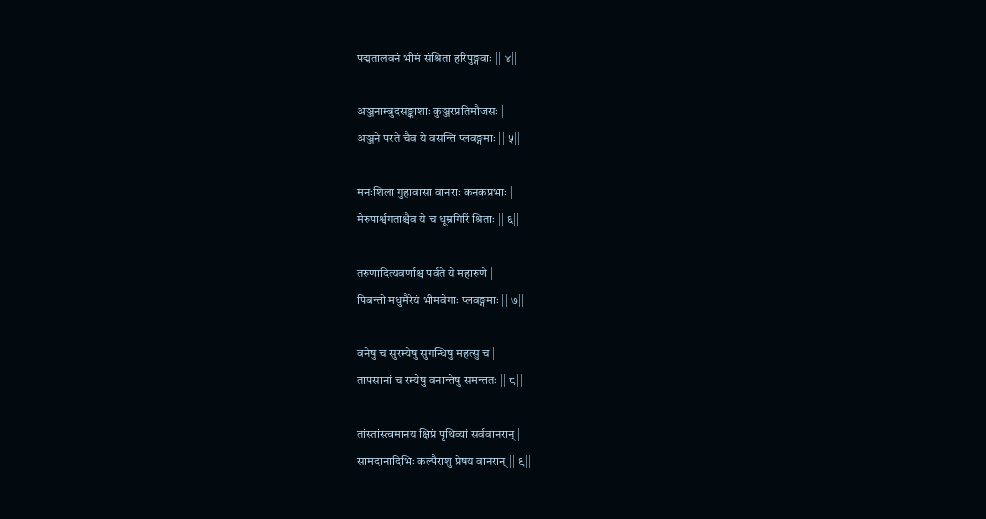पद्मतालवनं भीमं संश्रिता हरिपुङ्गवाः || ४||

अञ्जनाम्बुदसङ्काशाः कुञ्जरप्रतिमौजसः |
अञ्जने परते चैव ये वसन्ति प्लवङ्गमाः || ५||

मनःशिला गुहावासा वानराः कनकप्रभाः |
मेरुपार्श्वगताश्चैव ये च धूम्रगिरिं श्रिताः || ६||

तरुणादित्यवर्णाश्च पर्वते ये महारुणे |
पिबन्तो मधुमैरेयं भीमवेगाः प्लवङ्गमाः || ७||

वनेषु च सुरम्येषु सुगन्धिषु महत्सु च |
तापसानां च रम्येषु वनान्तेषु समन्ततः || ८||

तांस्तांस्त्वमानय क्षिप्रं पृथिव्यां सर्ववानरान् |
सामदानादिभिः कल्पैराशु प्रेषय वानरान् || ९||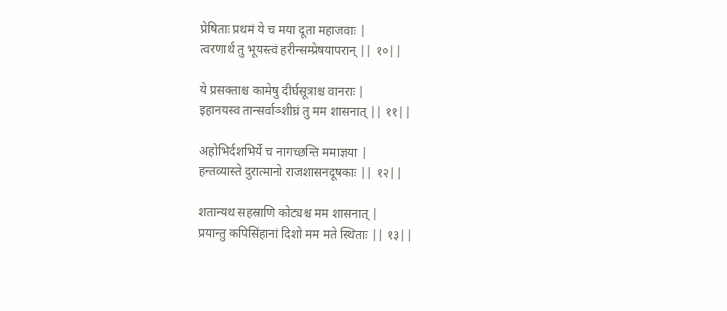प्रेषिताः प्रथमं ये च मया दूता महाजवाः |
त्वरणार्थं तु भूयस्त्वं हरीन्सम्प्रेषयापरान् || १०||

ये प्रसक्ताश्च कामेषु दीर्घसूत्राश्च वानराः |
इहानयस्व तान्सर्वाञ्शीघ्रं तु मम शासनात् || ११||

अहोभिर्दशभिर्ये च नागच्छन्ति ममाज्ञया |
हन्तव्यास्ते दुरात्मानो राजशासनदूषकाः || १२||

शतान्यथ सहस्राणि कोट्यश्च मम शासनात् |
प्रयान्तु कपिसिंहानां दिशो मम मते स्थिताः || १३||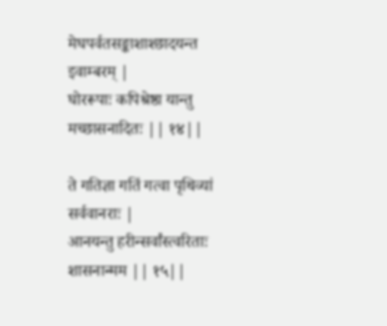मेघपर्वतसङ्काशाश्छादयन्त इवाम्बरम् |
घोररूपाः कपिश्रेष्ठा यान्तु मच्छासनादितः || १४||

ते गतिज्ञा गतिं गत्वा पृथिव्यां सर्ववानराः |
आनयन्तु हरीन्सर्वांस्त्वरिताः शासनान्मम || १५||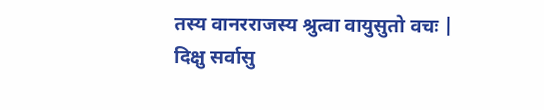तस्य वानरराजस्य श्रुत्वा वायुसुतो वचः |
दिक्षु सर्वासु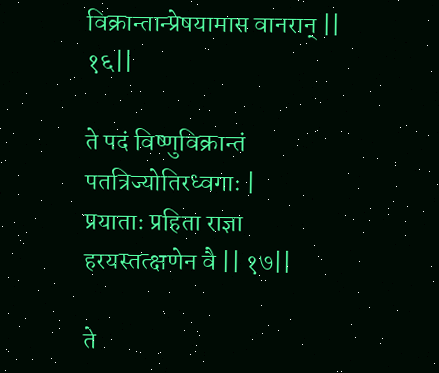विक्रान्तान्प्रेषयामास वानरान् || १६||

ते पदं विष्णुविक्रान्तं पतत्रिज्योतिरध्वगाः |
प्रयाताः प्रहिता राज्ञा हरयस्तत्क्षणेन वै || १७||

ते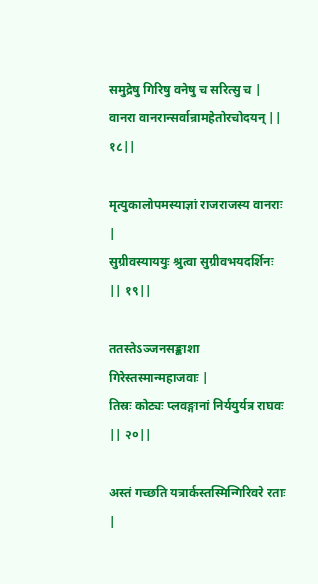समुद्रेषु गिरिषु वनेषु च सरित्सु च |
वानरा वानरान्सर्वान्रामहेतोरचोदयन् || १८||

मृत्युकालोपमस्याज्ञां राजराजस्य वानराः |
सुग्रीवस्याययुः श्रुत्वा सुग्रीवभयदर्शिनः || १९||

ततस्तेऽञ्जनसङ्काशा गिरेस्तस्मान्महाजवाः |
तिस्रः कोट्यः प्लवङ्गानां निर्ययुर्यत्र राघवः || २०||

अस्तं गच्छति यत्रार्कस्तस्मिन्गिरिवरे रताः |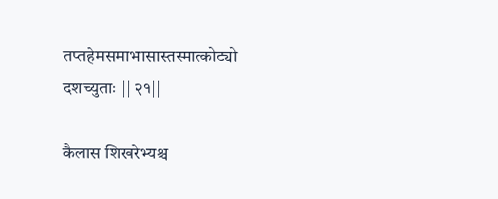तप्तहेमसमाभासास्तस्मात्कोट्यो दशच्युताः || २१||

कैलास शिखरेभ्यश्च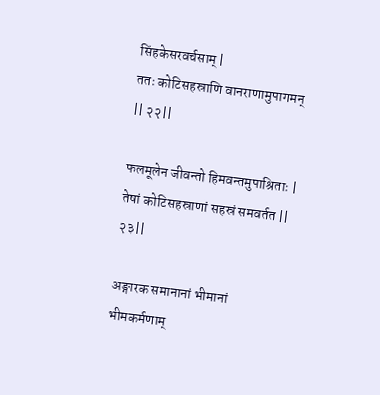सिंहकेसरवर्चसाम् |
ततः कोटिसहस्राणि वानराणामुपागमन् || २२||

फलमूलेन जीवन्तो हिमवन्तमुपाश्रिताः |
तेषां कोटिसहस्राणां सहस्रं समवर्तत || २३||

अङ्गारक समानानां भीमानां भीमकर्मणाम्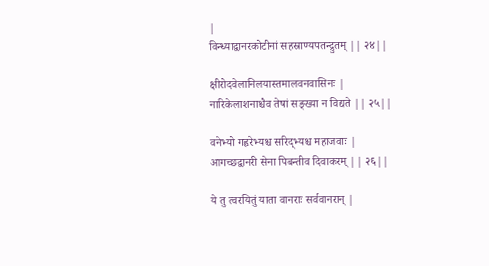|
विन्ध्याद्वानरकोटीनां सहस्राण्यपतन्द्रुतम् || २४||

क्षीरोदवेलानिलयास्तमालवनवासिनः |
नारिकेलाशनाश्चैव तेषां सङ्ख्या न विद्यते || २५||

वनेभ्यो गह्वरेभ्यश्च सरिद्भ्यश्च महाजवाः |
आगच्छद्वानरी सेना पिबन्तीव दिवाकरम् || २६||

ये तु त्वरयितुं याता वानराः सर्ववानरान् |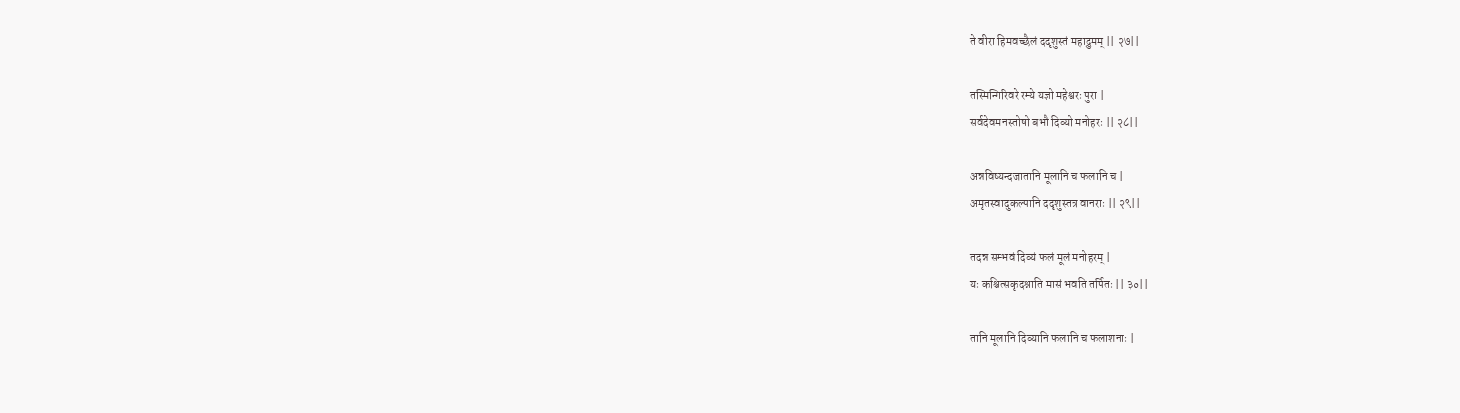ते वीरा हिमवच्छैलं ददृशुस्तं महाद्रुमम् || २७||

तस्मिन्गिरिवरे रम्ये यज्ञो महेश्वरः पुरा |
सर्वदेवमनस्तोषो बभौ दिव्यो मनोहरः || २८||

अन्नविष्यन्दजातानि मूलानि च फलानि च |
अमृतस्वादुकल्पानि ददृशुस्तत्र वानराः || २९||

तदन्न सम्भवं दिव्यं फलं मूलं मनोहरम् |
यः कश्चित्सकृदश्नाति मासं भवति तर्पितः || ३०||

तानि मूलानि दिव्यानि फलानि च फलाशनाः |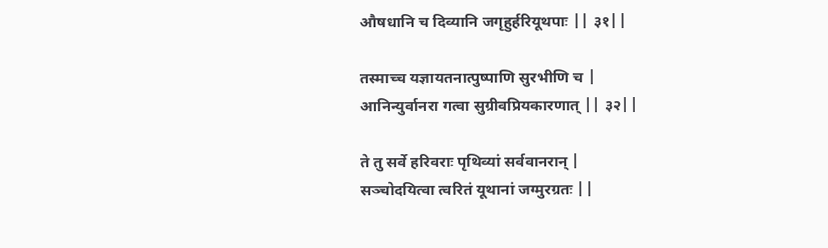औषधानि च दिव्यानि जगृहुर्हरियूथपाः || ३१||

तस्माच्च यज्ञायतनात्पुष्पाणि सुरभीणि च |
आनिन्युर्वानरा गत्वा सुग्रीवप्रियकारणात् || ३२||

ते तु सर्वे हरिवराः पृथिव्यां सर्ववानरान् |
सञ्चोदयित्वा त्वरितं यूथानां जग्मुरग्रतः ||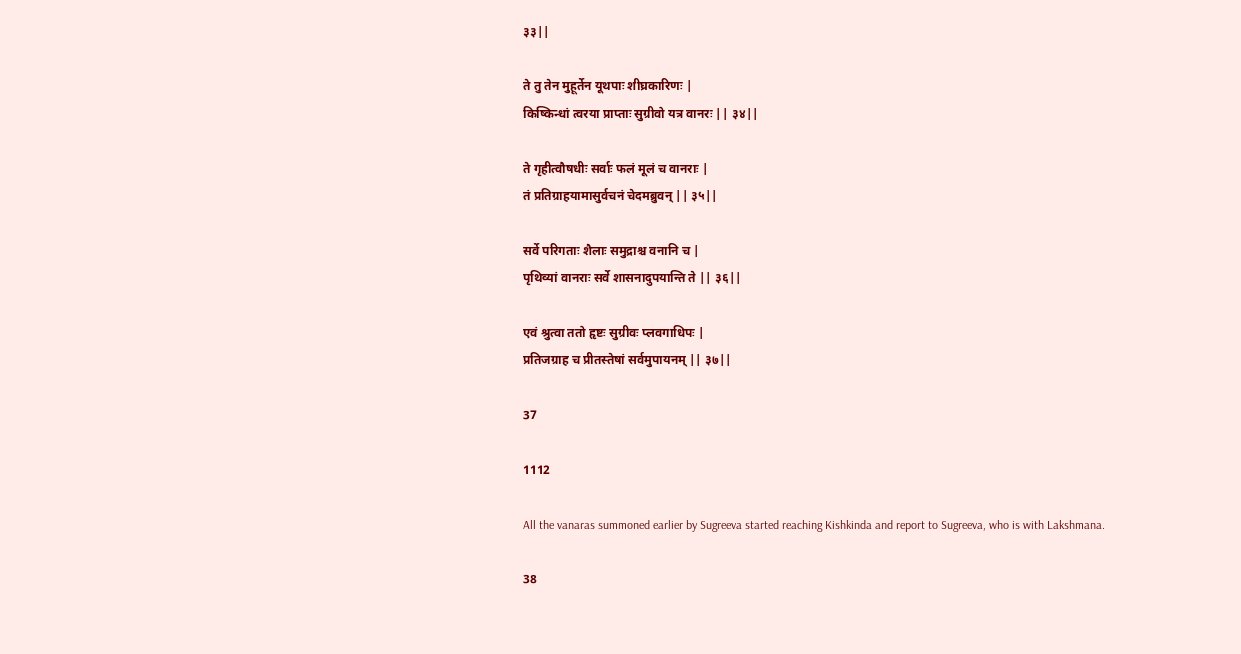३३||

ते तु तेन मुहूर्तेन यूथपाः शीघ्रकारिणः |
किष्किन्धां त्वरया प्राप्ताः सुग्रीवो यत्र वानरः || ३४||

ते गृहीत्वौषधीः सर्वाः फलं मूलं च वानराः |
तं प्रतिग्राहयामासुर्वचनं चेदमब्रुवन् || ३५||

सर्वे परिगताः शैलाः समुद्राश्च वनानि च |
पृथिव्यां वानराः सर्वे शासनादुपयान्ति ते || ३६||

एवं श्रुत्वा ततो हृष्टः सुग्रीवः प्लवगाधिपः |
प्रतिजग्राह च प्रीतस्तेषां सर्वमुपायनम् || ३७||

37

1112

All the vanaras summoned earlier by Sugreeva started reaching Kishkinda and report to Sugreeva, who is with Lakshmana.

38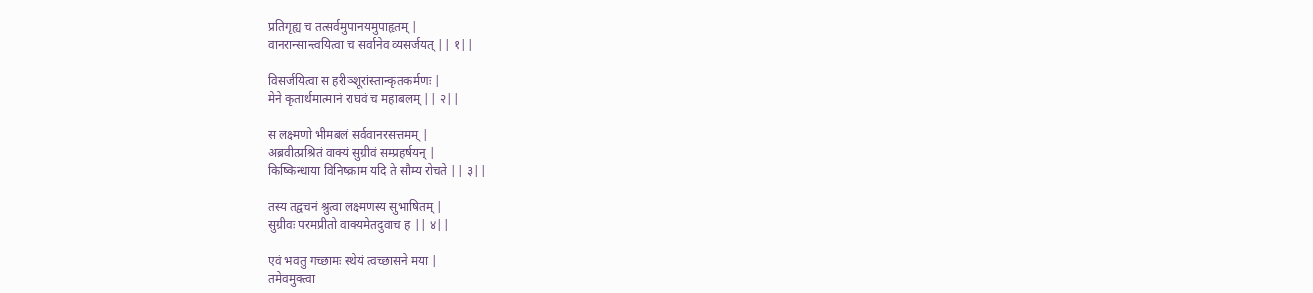प्रतिगृह्य च तत्सर्वमुपानयमुपाहृतम् |
वानरान्सान्त्वयित्वा च सर्वानेव व्यसर्जयत् || १||

विसर्जयित्वा स हरीञ्शूरांस्तान्कृतकर्मणः |
मेने कृतार्थमात्मानं राघवं च महाबलम् || २||

स लक्ष्मणो भीमबलं सर्ववानरसत्तमम् |
अब्रवीत्प्रश्रितं वाक्यं सुग्रीवं सम्प्रहर्षयन् |
किष्किन्धाया विनिष्क्राम यदि ते सौम्य रोचते || ३||

तस्य तद्वचनं श्रुत्वा लक्ष्मणस्य सुभाषितम् |
सुग्रीवः परमप्रीतो वाक्यमेतदुवाच ह || ४||

एवं भवतु गच्छामः स्थेयं त्वच्छासने मया |
तमेवमुक्त्वा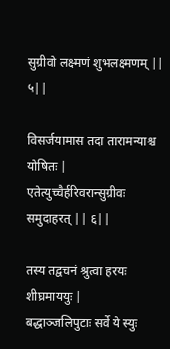सुग्रीवो लक्ष्मणं शुभलक्ष्मणम् || ५||

विसर्जयामास तदा तारामन्याश्च योषितः |
एतेत्युच्चैर्हरिवरान्सुग्रीवः समुदाहरत् || ६||

तस्य तद्वचनं श्रुत्वा हरयः शीघ्रमाययुः |
बद्धाञ्जलिपुटाः सर्वे ये स्युः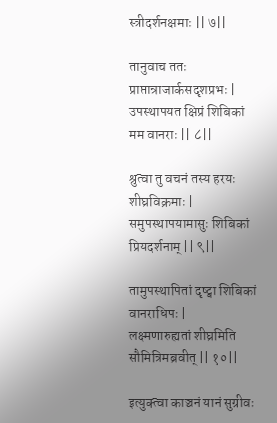स्त्रीदर्शनक्षमाः || ७||

तानुवाच ततः प्राप्तान्राजार्कसदृशप्रभः |
उपस्थापयत क्षिप्रं शिबिकां मम वानराः || ८||

श्रुत्वा तु वचनं तस्य हरयः शीघ्रविक्रमाः |
समुपस्थापयामासुः शिबिकां प्रियदर्शनाम् || ९||

तामुपस्थापितां दृष्ट्वा शिबिकां वानराधिपः |
लक्ष्मणारुह्यतां शीघ्रमिति सौमित्रिमब्रवीत् || १०||

इत्युक्त्वा काञ्चनं यानं सुग्रीवः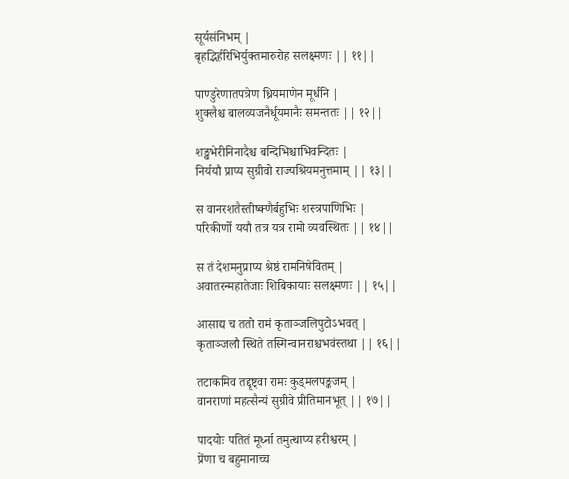सूर्यसंनिभम् |
बृहद्भिर्हरिभिर्युक्तमारुरोह सलक्ष्मणः || ११||

पाण्डुरेणातपत्रेण ध्रियमाणेन मूर्धनि |
शुक्लैश्च बालव्यजनैर्धूयमानैः समन्ततः || १२||

शङ्खभेरीनिनादैश्च बन्दिभिश्चाभिवन्दितः |
निर्ययौ प्राप्य सुग्रीवो राज्यश्रियमनुत्तमाम् || १३||

स वानरशतैस्तीष्क्णैर्बहुभिः शस्त्रपाणिभिः |
परिकीर्णो ययौ तत्र यत्र रामो व्यवस्थितः || १४||

स तं देशमनुप्राप्य श्रेष्ठं रामनिषेवितम् |
अवातरन्महातेजाः शिबिकायाः सलक्ष्मणः || १५||

आसाद्य च ततो रामं कृताञ्जलिपुटोऽभवत् |
कृताञ्जलौ स्थिते तस्मिन्वानराश्चभवंस्तथा || १६||

तटाकमिव तद्दृष्ट्वा रामः कुड्मलपङ्कजम् |
वानराणां महत्सैन्यं सुग्रीवे प्रीतिमानभूत् || १७||

पादयोः पतितं मूर्ध्ना तमुत्थाप्य हरीश्वरम् |
प्रेंणा च बहुमानाच्च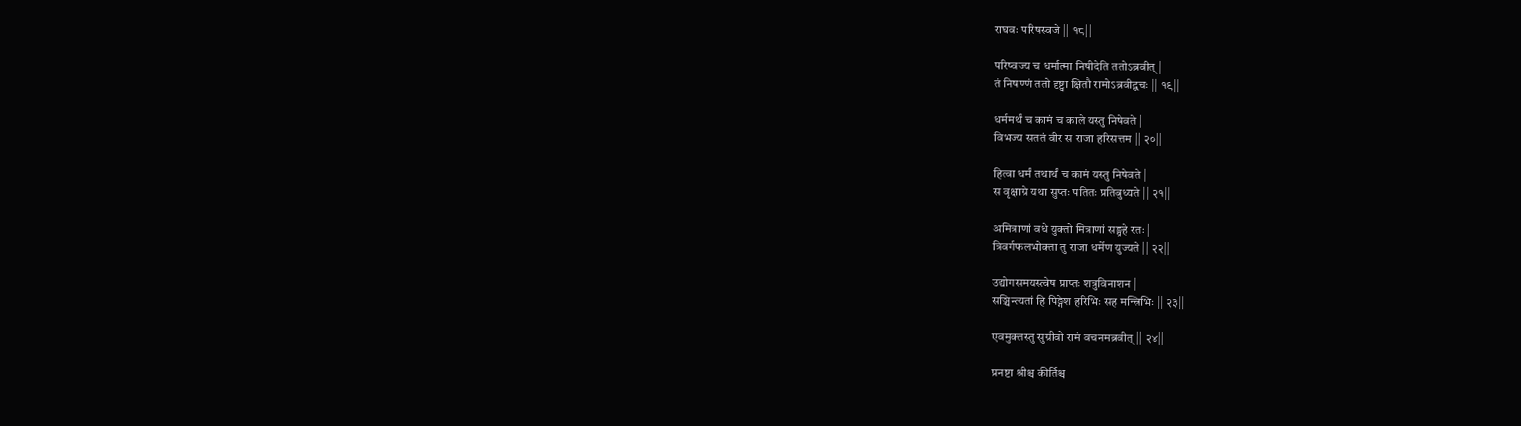राघवः परिषस्वजे || १८||

परिष्वज्य च धर्मात्मा निषीदेति ततोऽब्रवीत् |
तं निषण्णं ततो दृष्ट्वा क्षितौ रामोऽब्रवीद्वचः || १९||

धर्ममर्थं च कामं च काले यस्तु निषेवते |
विभज्य सततं वीर स राजा हरिसत्तम || २०||

हित्वा धर्मं तथार्थं च कामं यस्तु निषेवते |
स वृक्षाग्रे यथा सुप्तः पतितः प्रतिबुध्यते || २१||

अमित्राणां वधे युक्तो मित्राणां सङ्ग्रहे रतः |
त्रिवर्गफलभोक्ता तु राजा धर्मेण युज्यते || २२||

उद्योगसमयस्त्वेष प्राप्तः शत्रुविनाशन |
सञ्चिन्त्यतां हि पिङ्गेश हरिभिः सह मन्त्रिभिः || २३||

एवमुक्तस्तु सुग्रीवो रामं वचनमब्रवीत् || २४||

प्रनष्टा श्रीश्च कीर्तिश्च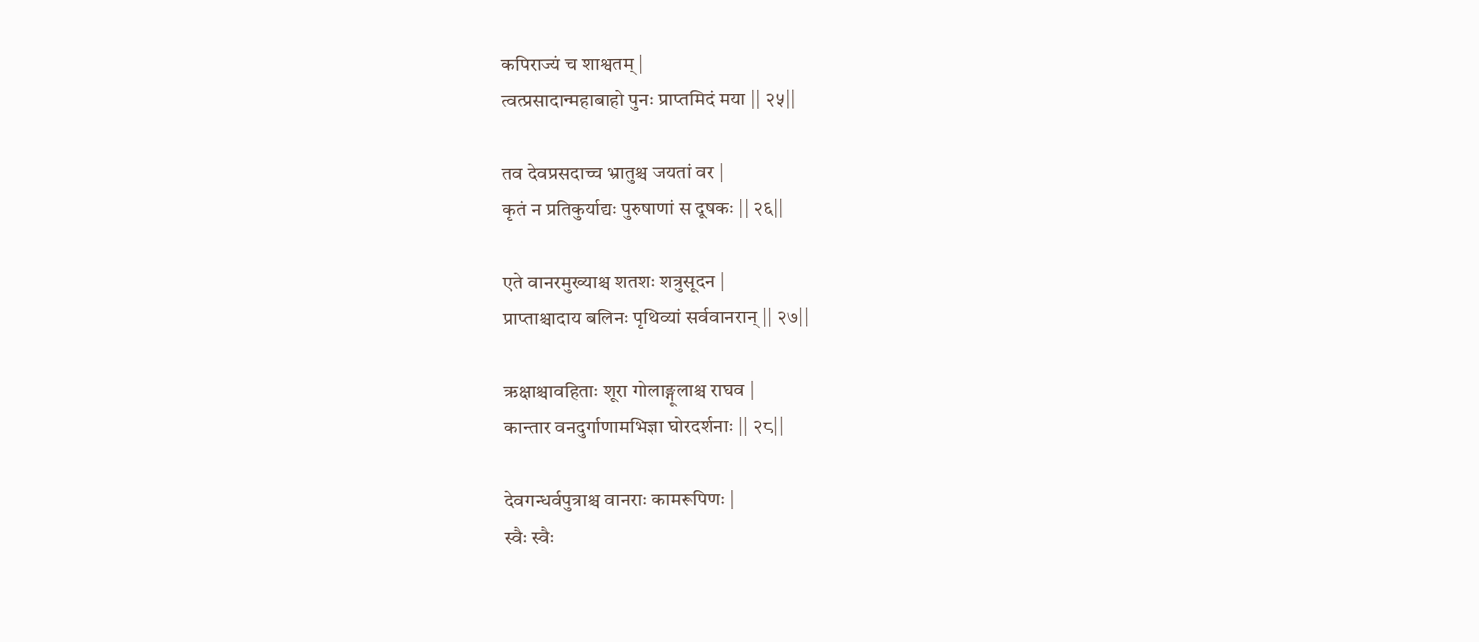कपिराज्यं च शाश्वतम् |
त्वत्प्रसादान्महाबाहो पुनः प्राप्तमिदं मया || २५||

तव देवप्रसदाच्च भ्रातुश्च जयतां वर |
कृतं न प्रतिकुर्याद्यः पुरुषाणां स दूषकः || २६||

एते वानरमुख्याश्च शतशः शत्रुसूदन |
प्राप्ताश्चादाय बलिनः पृथिव्यां सर्ववानरान् || २७||

ऋक्षाश्चावहिताः शूरा गोलाङ्गूलाश्च राघव |
कान्तार वनदुर्गाणामभिज्ञा घोरदर्शनाः || २८||

देवगन्धर्वपुत्राश्च वानराः कामरूपिणः |
स्वैः स्वैः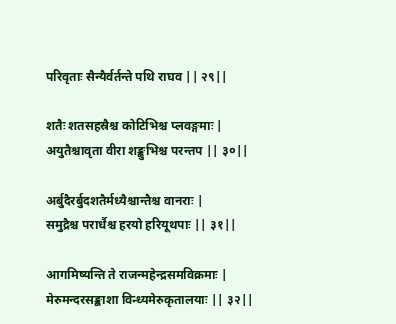परिवृताः सैन्यैर्वर्तन्ते पथि राघव || २९||

शतैः शतसहस्रैश्च कोटिभिश्च प्लवङ्गमाः |
अयुतैश्चावृता वीरा शङ्कुभिश्च परन्तप || ३०||

अर्बुदैरर्बुदशतैर्मध्यैश्चान्तैश्च वानराः |
समुद्रैश्च परार्धैश्च हरयो हरियूथपाः || ३१||

आगमिष्यन्ति ते राजन्महेन्द्रसमविक्रमाः |
मेरुमन्दरसङ्काशा विन्ध्यमेरुकृतालयाः || ३२||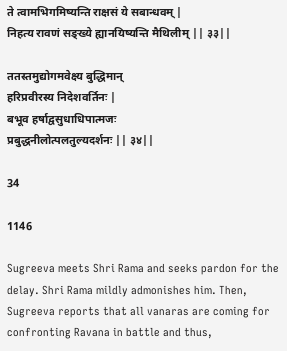ते त्वामभिगमिष्यन्ति राक्षसं ये सबान्धवम् |
निहत्य रावणं सङ्ख्ये ह्यानयिष्यन्ति मैथिलीम् || ३३||

ततस्तमुद्योगमवेक्ष्य बुद्धिमान्
हरिप्रवीरस्य निदेशवर्तिनः |
बभूव हर्षाद्वसुधाधिपात्मजः
प्रबुद्धनीलोत्पलतुल्यदर्शनः || ३४||

34

1146

Sugreeva meets Shri Rama and seeks pardon for the delay. Shri Rama mildly admonishes him. Then, Sugreeva reports that all vanaras are coming for confronting Ravana in battle and thus,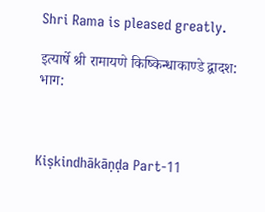Shri Rama is pleased greatly.

इत्यार्षे श्री रामायणे किष्किन्धाकाण्डे द्वादश: भाग:



Kiṣkindhākāṇḍa Part-11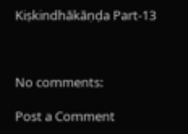Kiṣkindhākāṇḍa Part-13



No comments:

Post a Comment